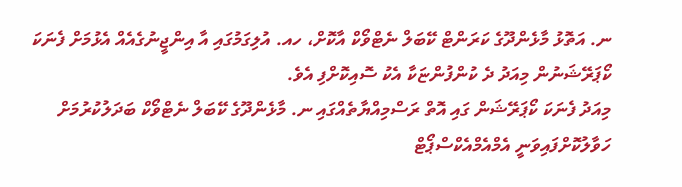ނ. އަތޮޅު މާޅެންދޫގެ ކަރަންޓް ކޭބަލް ނެޓްވޯކް އާކޮށް، ހއ. އުލިގަމުގައި އާ އިންޖީނުގެއެއް އެޅުމަށް ފެނަކަ ކޯޕަރޭޝަނުން މިއަދު ދެ ކުންފުންޏަކާ އެކު ސޮއިކޮށްފި އެވެ.
މިއަދު ފެނަކަ ކޯޕަރޭޝަން ގައި އޮތް ރަސްމިއްޔާތެއްގައި ނ. މާޅެންދޫގެ ކޭބަލް ނެޓްވޯކް ބަދަލުކުރުމަށް ހަވާލުކޮށްފައިވަނީ އެމްއެމްއެކްސްޕޯޓް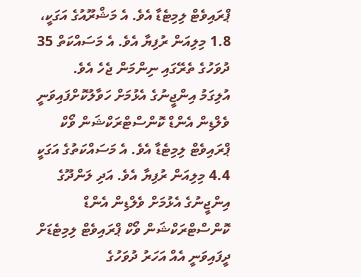ޕްރައިވެޓް ލިމިޓެޑާ އެވެ. އެ މަޝްރޫއުގެ އަގަކީ، 1.8 މިލިއަން ރުފިޔާ އެވެ. އެ މަސައްކަތް 35 ދުވަހުގެ ތެރޭގައި ނިންމަން ޖެހެ އެވެ.
އުލިގަމު އިންޖީނުގެ އެޅުމަށް ހަވާލުކޮށްފައިވަނީ ވެލްޑިން އެންޑް ކޮންސްޓްރަކްޝަން ވޯކް ޕްރައިވެޓް ލިމިޓެޑާ އެވެ. އެ މަސައްކަތުގެ އަގަކީ 4.4 މިލިއަން ރުފިޔާ އެވެ. އަދި ލަންދޫގެ އިންޖީނުގެ އެޅުމަށް ވެލްޑިން އެންޑް ކޮންސްޓްރަކްޝަން ވޯކް ޕްރައިވެޓް ލިމިޓެޑަށް ދީފައިވަނީ އެއް އަހަރު ދުވަހުގެ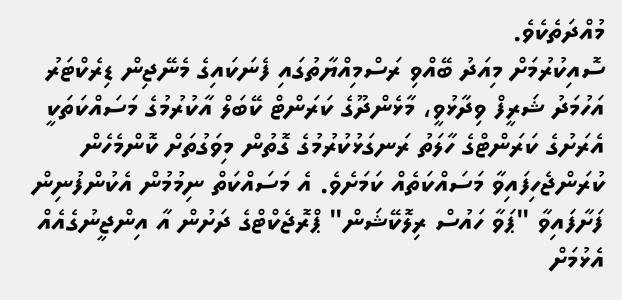މުއްދަތެކެވެ.
ސޮއިކުރުމަށް މިއަދު ބޭއްވި ރަސްމިއްޔާތުގައި ފެނަކައިގެ މެނޭޖިން ޑިރެކްޓަރު އަހުމަދު ޝަރީފް ވިދާޅުވީ، މާޅެންދޫގެ ކަރަންޓް ކޭބަލް އާކުރުމުގެ މަސައްކަތަކީ އެރަށުގެ ކަރަންޓްގެ ހާލަތު ރަނގަޅުކުރުމުގެ ގޮތުން މިވަގުތަށް ކޮންމެހެން ކުރަންޖެހިފައިވާ މަސައްކަތެއް ކަމަށެވެ. އެ މަސައްކަތް ނިމުމުން އެކުންފުނިން ފަށާފައިވާ "ޕަވާ ހައުސް ރިލޮކޭޝަން" ޕްރޮޖެކްޓްގެ ދަށުން އާ އިންޖީނުގެއެއް އެޅުމަށް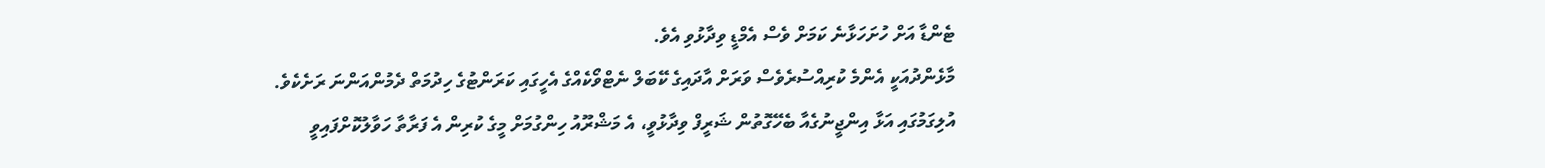ޓެންޑާ އަށް ހުށަހަޅާނެ ކަމަށް ވެސް އެމްޑީ ވިދާޅުވި އެވެ.
މާޅެންދުއަކީ އެންމެ ކުރިއްސުރެވެސް ވަރަށް އާދައިގެ ކޭބަލް ނެޓްވޯކެއްގެ އެހީގައި ކަރަންޓުގެ ހިދުމަތް ދެމުންއަންނަ ރަށެކެވެ.
އުލިގަމުގައި އަޅާ އިންޖީނުގެއާ ބެހޭގޮތުން ޝަރީފް ވިދާޅުވީ، އެ މަޝްރޫއު ހިންގުމަށް މީގެ ކުރިން އެ ފަރާތާ ހަވާލުކޮށްފައިވީ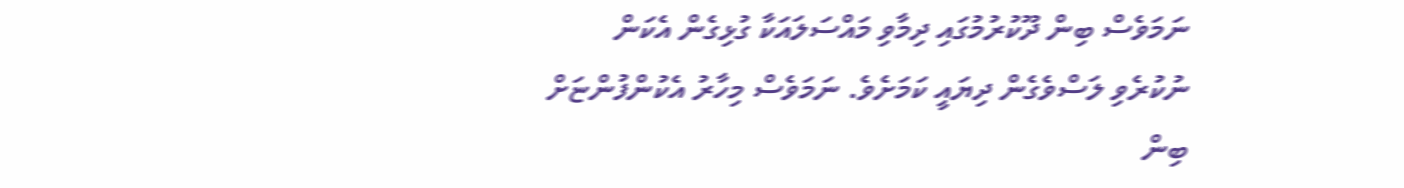ނަމަވެސް ބިން ދޫކުރުމުގައި ދިމާވި މައްސަލައަކާ ގުޅިގެން އެކަން ނުކުރެވި ލަސްވެގެން ދިޔައީ ކަމަށެވެ. ނަމަވެސް މިހާރު އެކުންފުންޏަށް ބިން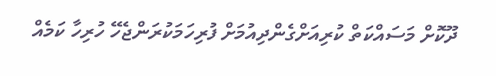ދޫކޮށް މަސައްކަތް ކުރިއަށްގެންދިއުމަށް ފުރިހަމަކުރަންޖެހޭ ހުރިހާ ކަމެއް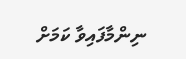ނިންމާފައިވާ ކަމަށް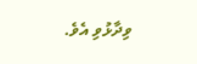ވިދާޅުވި އެވެ.